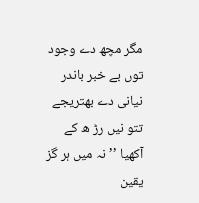مگر مچھ دے وجود توں بے خبر باندر
نیانی دے بھتریجے تتو نیں رڑ ھ کے آکھیا ’’ نہ میں ہر گز یقین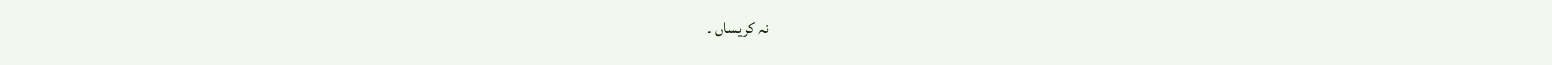نہ کریساں ۔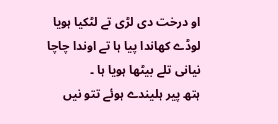او درخت دی لڑی تے لٹکیا ہویا لوڈے کھاندا پیا ہا تے اوندا چاچا نیانی تلے بیٹھا ہویا ہا ۔
ہتھ پیر ہلیندے ہوئے تتو نیں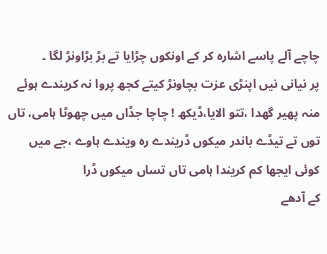چاچے آلے پاسے اشارہ کر کے اونکوں چڑایا تے بڑ بڑاونڑ لگا ۔
پر نیانی نیں اپنڑی عزت بچاونڑ کیتے کجھ پروا نہ کریندے ہوئے منہ پھیر گھدا ،تتو الایا،ڈیکھ ! چاچا جڈاں میں چھوٹا ہامی، تاں توں تے تیڈے باندر میکوں ڈریندے رہ ویندے ہاوے ،جے میں کوئی ایجھا کم کریندا ہامی تاں تساں میکوں ڈرا
کے آدھے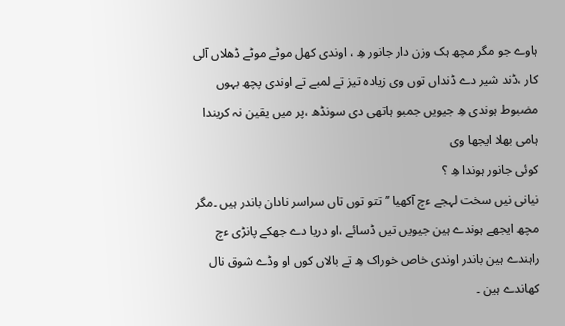ہاوے جو مگر مچھ ہک وزن دار جانور ھِ ، اوندی کھل موٹے موٹے ڈھلاں آلی کار ،ڈند شیر دے ڈنداں توں وی زیادہ تیز تے لمبے تے اوندی پچھ بہوں مضبوط ہوندی ھِ جیویں جمبو ہاتھی دی سونڈھ ،پر میں یقین نہ کریندا ہامی بھلا ایجھا وی
کوئی جانور ہوندا ھِ ؟
نیانی نیں سخت لہجے ءچ آکھیا ’’ تتو توں تاں سراسر نادان باندر ہیں ۔مگر مچھ ایجھے ہوندے ہین جیویں تیں ڈسائے ،او دریا دے جھکے پانڑی ءچ راہندے ہین باندر اوندی خاص خوراک ھِ تے بالاں کوں او وڈے شوق نال کھاندے ہین ۔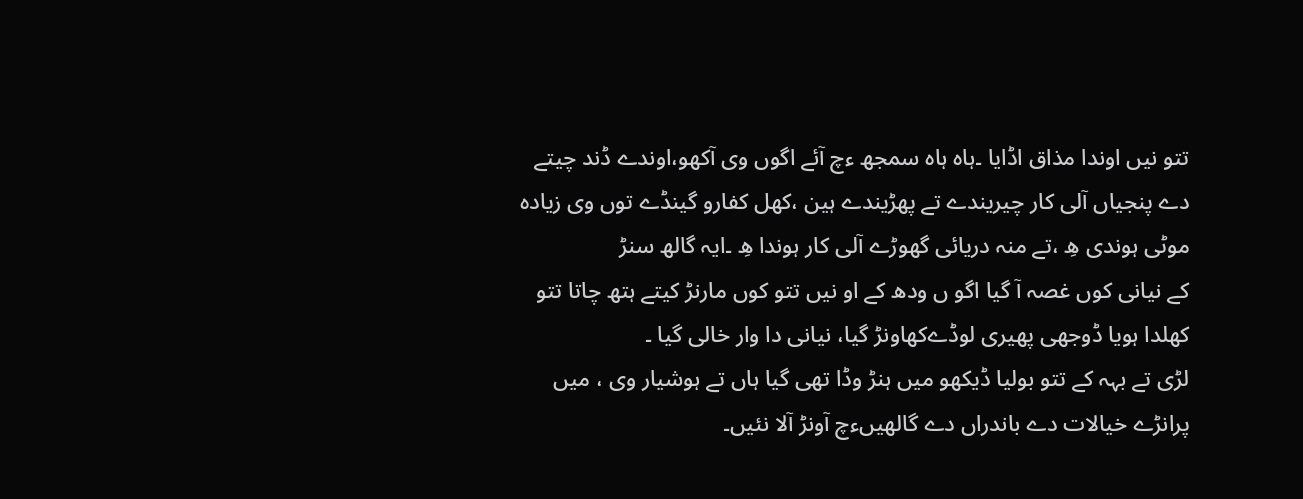تتو نیں اوندا مذاق اڈایا ۔ہاہ ہاہ سمجھ ءچ آئے اگوں وی آکھو،اوندے ڈند چیتے دے پنجیاں آلی کار چیریندے تے پھڑیندے ہین ،کھل کفارو گینڈے توں وی زیادہ موٹی ہوندی ھِ ،تے منہ دریائی گھوڑے آلی کار ہوندا ھِ ۔ایہ گالھ سنڑ
کے نیانی کوں غصہ آ گیا اگو ں ودھ کے او نیں تتو کوں مارنڑ کیتے ہتھ چاتا تتو کھلدا ہویا ڈوجھی پھیری لوڈےکھاونڑ گیا، نیانی دا وار خالی گیا ۔
لڑی تے بہہ کے تتو بولیا ڈیکھو میں ہنڑ وڈا تھی گیا ہاں تے ہوشیار وی ، میں پرانڑے خیالات دے باندراں دے گالھیںءچ آونڑ آلا نئیں۔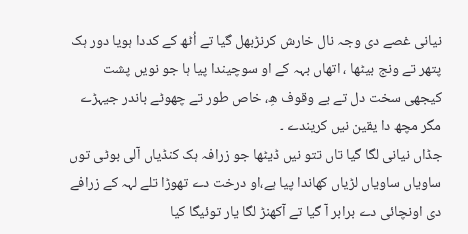نیانی غصے دی وجہ نال خارش کرنڑبھل گیا تے اُٹھ کے کددا ہویا دور ہک پتھر تے ونج بیٹھا ، اتھاں بہہ کے او سوچیندا پیا ہا جو نویں پشت کیجھی سخت دل تے بے وقوف ھِ، خاص طور تے چھوٹے باندر جیہڑے مگر مچھ دا یقین نیں کریندے ۔
جڈاں نیانی لگا گیا تاں تتو نیں ڈیٹھا جو زرافہ ہک کنڈیاں آلی بوٹی توں ساویاں ساویاں لڑیاں کھاندا پیا ہے،او درخت دے تھوڑا تلے لہہ کے زرافے دی اونچائی دے برابر آ گیا تے آکھنڑ لگا یار توئیگا کیا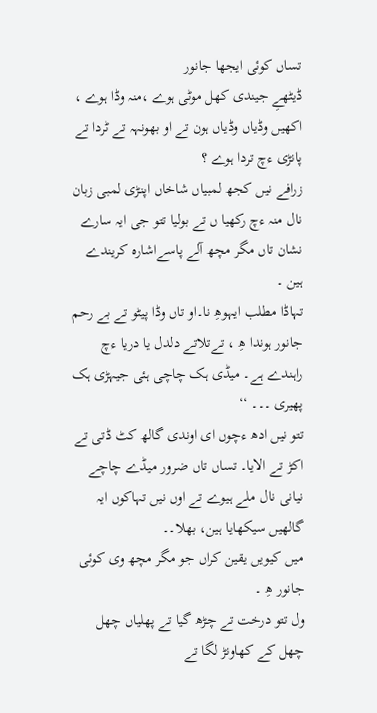تساں کوئی ایجھا جانور
ڈیٹھےِ جیندی کھل موٹی ہوے ،منہ وڈا ہوے ، اکھیں وڈیاں وڈیاں ہون تے او بھونہہ تے ٹردا تے پانڑی ءچ تردا ہوے ؟
زرافے نیں کجھ لمبیاں شاخاں اپنڑی لمبی زبان نال منہ ءچ رکھیا ں تے بولیا تتو جی ایہ سارے نشان تاں مگر مچھ آلے پاسےاشارہ کریندے ہین ۔
تہاڈا مطلب ایہوھِ نا۔او تاں وڈا پیٹو تے بے رحم جانور ہوندا ھِ ، تےتلاتے دلدل یا دریا ءچ راہندے ہے۔ میڈی ہک چاچی ہئی جیہڑی ہک پھیری ۔۔۔ ‘‘
تتو نیں ادھ ءچوں ای اوندی گالھ کٹ ڈتی تے اکڑ تے الایا۔ تساں تاں ضرور میڈے چاچے نیانی نال ملے ہیوے تے اوں نیں تہاکوں ایہ گالھیں سیکھایا ہین، بھلا۔۔
میں کیویں یقین کراں جو مگر مچھ وی کوئی جانور ھِ ۔
ول تتو درخت تے چڑھ گیا تے پھلیاں چھل چھل کے کھاونڑ لگا تے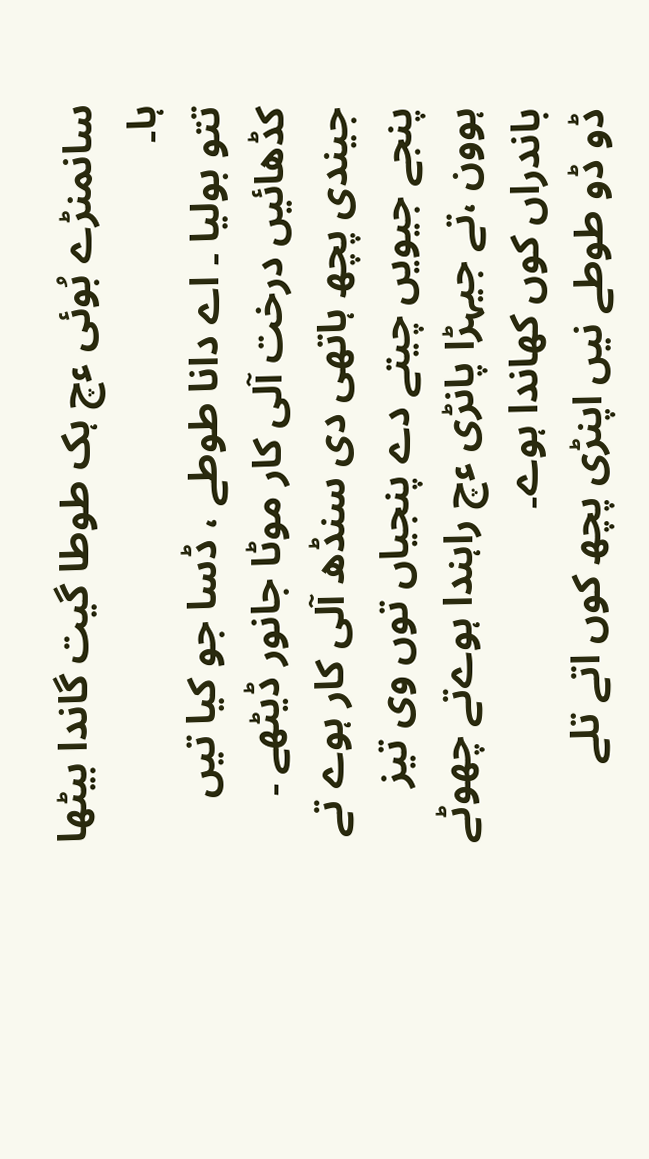سانمنڑے بُوئی ءچ ہک طوطا گیت گاندا بیٹھا ہا۔
تتو بولیا ۔ اے دانا طوطے ، ڈسا جو کیا تیں کڈھائیں درخت آلی کار موٹا جانور ڈیٹھے ۔ جیندی پچھ ہاتھی دی سنڈھ آلی کار ہوے تے پنجے جیویں چیتے دے پنجیاں توں وی تیز ہوون ،تے جیہڑا پانڑی ءچ راہندا ہوےتے چھوٹے باندراں کوں کھاندا ہوے۔
ڈو ڈو طوطے نیں اپنڑی پچھ کوں اتے تلے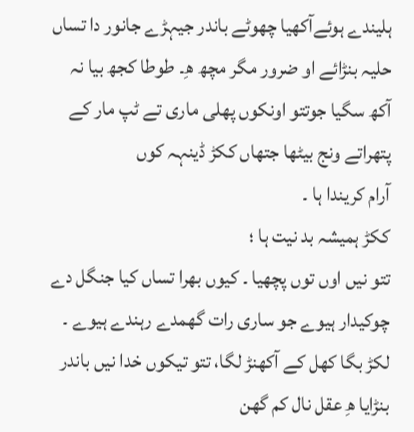ہلیندے ہوئےآکھیا چھوٹے باندر جیہڑے جانور دا تساں حلیہ بنڑائے او ضرور مگر مچھ ھِ۔ طوطا کجھ بیا نہ آکھ سگیا جوتتو اونکوں پھلی ماری تے ٹپ مار کے پتھراتے ونج بیٹھا جتھاں ککڑ ڈینہہ کوں
آرام کریندا ہا ۔
ککڑ ہمیشہ بد نیت ہا ؛
تتو نیں اوں توں پچھیا ۔ کیوں بھرا تساں کیا جنگل دے چوکیدار ہیوے جو ساری رات گھمدے رہندے ہیوے ۔
لکڑ بگا کھل کے آکھنڑ لگا، تتو تیکوں خدا نیں باندر بنڑایا ھِ عقل نال کم گھن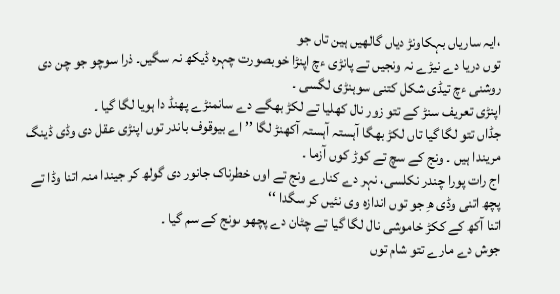،ایہ ساریاں بہکاونڑ دیاں گالھیں ہین تاں جو
توں دریا دے نیڑے نہ ونجیں تے پانڑی ءچ اپنڑا خوبصورت چہرہ ڈیکھ نہ سگیں۔ ذرا سوچو جو چن دی روشنی ءچ تیڈی شکل کتنی سوہنڑی لگسی ۔
اپنڑی تعریف سنڑ کے تتو زور نال کھلیا تے لکڑ بھگے دے سانمنڑے پھنڈ دا ہویا لگا گیا ۔
جڈاں تتو لگا گیا تاں لکڑ بھگا آہستہ آہستہ آکھنڑ لگا ’’ اے بیوقوف باندر توں اپنڑی عقل دی وڈی ڈینگ مریندا ہیں ۔ ونج کے سچ تے کوڑ کوں آزما ۔
اج رات پورا چندر نکلسی، نہر دے کنارے ونج تے اوں خطرناک جانور دی گولھ کر جیندا منہ اتنا وڈا تے پچھ اتنی وڈی ھِ جو توں اندازہ وی نئیں کر سگدا ‘‘
اتنا آکھ کے ککڑ خاموشی نال لگا گیا تے چٹان دے پچھو ںونج کے سم گیا ۔
جوش دے مارے تتو شام توں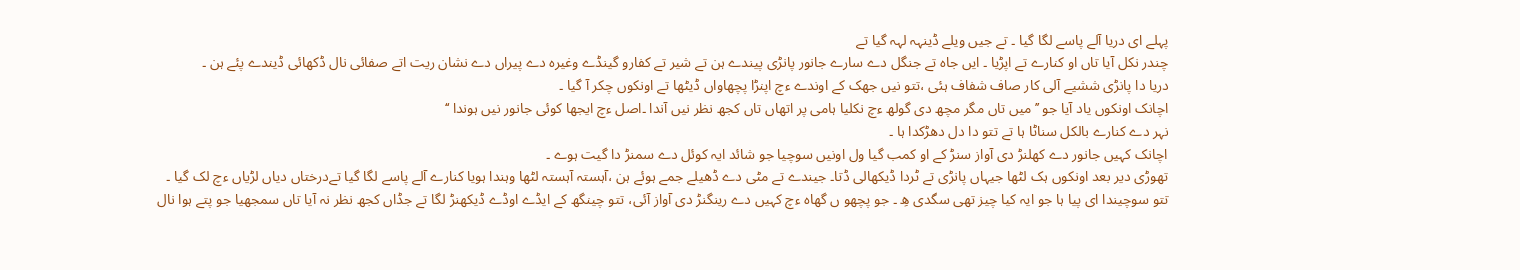پہلے ای دریا آلے پاسے لگا گیا ۔ تے جیں ویلے ڈینہہ لہہ گیا تے
چندر نکل آیا تاں او کنارے تے اپڑیا ۔ ایں جاہ تے جنگل دے سارے جانور پانڑی پیندے ہن تے شیر تے کفارو گینڈے وغیرہ دے پیراں دے نشان ریت اتے صفائی نال ڈکھائی ڈیندے پئے ہن ۔
دریا دا پانڑی ششیے آلی کار صاف شفاف ہئی ،تتو نیں جھک کے اوندے ءچ اپنڑا پچھاواں ڈیٹھا تے اونکوں چکر آ گیا ۔
اچانک اونکوں یاد آیا جو ’’میں تاں مگر مچھ دی گولھ ءچ نکلیا ہامی پر اتھاں تاں کجھ نظر نیں آندا ۔اصل ءچ ایجھا کوئی جانور نیں ہوندا ‘‘
نہر دے کنارے بالکل سناٹا ہا تے تتو دا دل دھڑکدا ہا ۔
اچانک کہیں جانور دے کھلنڑ دی آواز سنڑ کے او کمب گیا ول اونیں سوچیا جو شائد ایہ کوئل دے سمنڑ دا گیت ہوے ۔
تھوڑی دیر بعد اونکوں ہک لٹھا جیہاں پانڑی تے ٹردا ڈیکھالی ڈتا۔ جیندے تے مٹی دے ڈھیلے جمے ہوئے ہن ،آہستہ آہستہ لٹھا وہندا ہویا کنارے آلے پاسے لگا گیا تےدرختاں دیاں لڑیاں ءچ لک گیا ۔
تتو سوچیندا ای پیا ہا جو ایہ کیا چیز تھی سگدی ھِ ۔ جو پچھو ں گھاہ ءچ کہیں دے رینگنڑ دی آواز آئی، تتو چینگھ کے ایڈے اوڈے ڈیکھنڑ لگا تے جڈاں کجھ نظر نہ آیا تاں سمجھیا جو پتے ہوا نال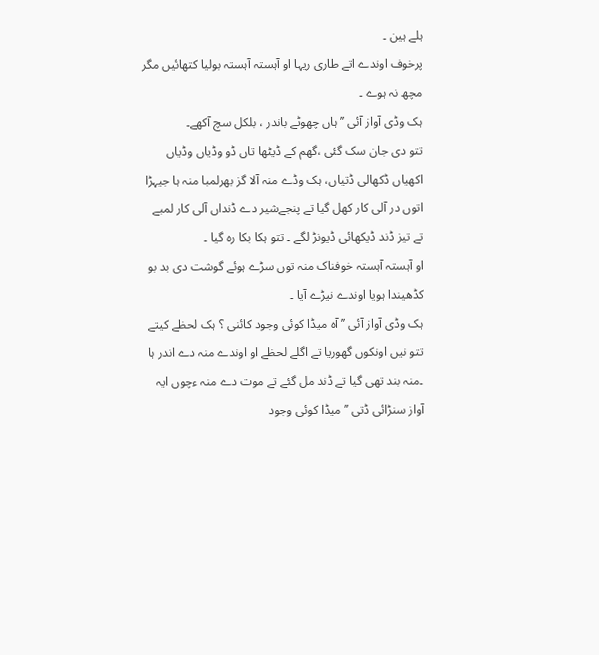ہلے ہین ۔
پرخوف اوندے اتے طاری ریہا او آہستہ آہستہ بولیا کتھائیں مگر مچھ نہ ہوے ۔
ہک وڈی آواز آئی ’’ ہاں چھوٹے باندر ، بلکل سچ آکھے۔
تتو دی جان سک گئی ،گھم کے ڈیٹھا تاں ڈو وڈیاں وڈیاں اکھیاں ڈکھالی ڈتیاں، ہک وڈے منہ آلا گز بھرلمبا منہ ہا جیہڑا اتوں در آلی کار کھل گیا تے پنجےشیر دے ڈنداں آلی کار لمبے تے تیز ڈند ڈیکھائی ڈیونڑ لگے ۔ تتو ہکا بکا رہ گیا ۔
او آہستہ آہستہ خوفناک منہ توں سڑے ہوئے گوشت دی بد بو کڈھیندا ہویا اوندے نیڑے آیا ۔
ہک وڈی آواز آئی ’’ آہ میڈا کوئی وجود کائنی ؟ ہک لحظے کیتے تتو نیں اونکوں گھوریا تے اگلے لحظے او اوندے منہ دے اندر ہا ۔منہ بند تھی گیا تے ڈند مل گئے تے موت دے منہ ءچوں ایہ آواز سنڑائی ڈتی ’’ میڈا کوئی وجود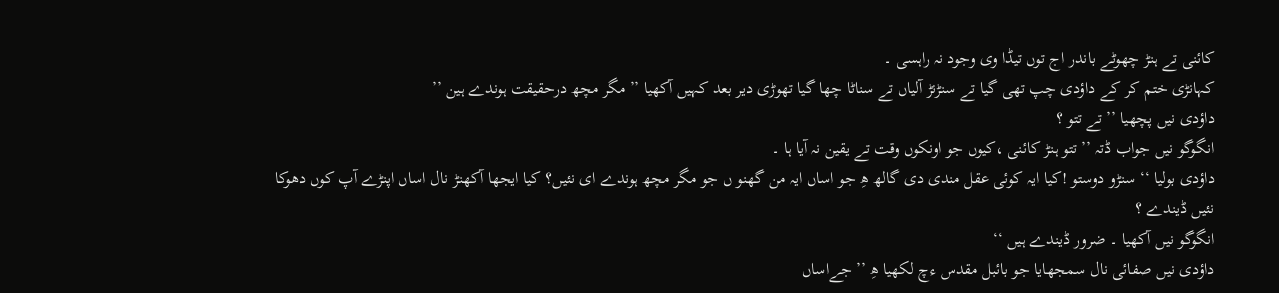کائنی تے ہنڑ چھوٹے باندر اج توں تیڈا وی وجود نہ راہسی ۔
کہانڑی ختم کر کے داؤدی چپ تھی گیا تے سنڑنڑ آلیاں تے سناٹا چھا گیا تھوڑی دیر بعد کہیں آکھیا ’’ مگر مچھ درحقیقت ہوندے ہین ’’
داؤدی نیں پچھیا ’’ تے تتو ؟
انگوگو نیں جواب ڈتہ ’’ تتو ہنڑ کائنی ،کیوں جو اونکوں وقت تے یقین نہ آیا ہا ۔
داؤدی بولیا ‘‘ سنڑو دوستو !کیا ایہ کوئی عقل مندی دی گالھ ھِ جو اساں ایہ من گھنو ں جو مگر مچھ ہوندے ای نئیں؟ کیا ایجھا آکھنڑ نال اساں اپنڑے آپ کوں دھوکا نئیں ڈیندے ؟
انگوگو نیں آکھیا ۔ ضرور ڈیندے ہیں ‘‘
داؤدی نیں صفائی نال سمجھایا جو بائبل مقدس ءچ لکھیا ھِ ’’ جےاساں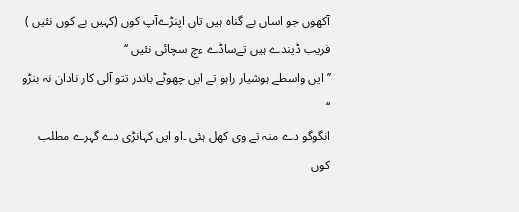آکھوں جو اساں بے گناہ ہیں تاں اپنڑےآپ کوں (کہیں بے کوں نئیں )
فریب ڈیندے ہیں تےساڈے ءچ سچائی نئیں ‘‘
’’ ایں واسطے ہوشیار راہو تے ایں چھوٹے باندر تتو آلی کار نادان نہ بنڑو ‘‘
انگوگو دے منہ تے وی کھل ہئی ۔او ایں کہانڑی دے گہرے مطلب کوں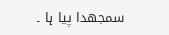سمجھدا پیا ہا ۔